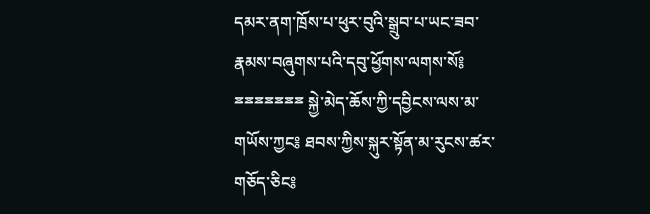དམར་ནག་ཁྲོས་པ་ཕུར་བུའི་སྒྲུབ་པ་ཡང་ཟབ་རྣམས་བཞུགས་པའི་དབུ་ཕྱོགས་ལགས་སོ༔ ྈྈྈྈྈྈྈ སྐྱེ་མེད་ཆོས་ཀྱི་དབྱིངས་ལས་མ་གཡོས་ཀྱང༔ ཐབས་ཀྱིས་སྐུར་སྟོན་མ་རུངས་ཚར་གཅོད་ཅིང༔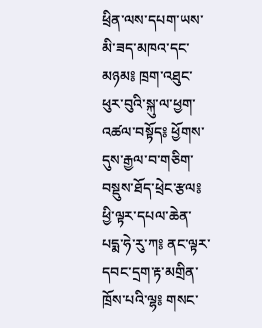ཕྲིན་ལས་དཔག་ཡས་མི་ཟད་མཁའ་དང་མཉམ༔ ཁྲག་འཐུང་ཕུར་བུའི་སྐུ་ལ་ཕྱག་འཚལ་བསྟོད༔ ཕྱོགས་དུས་རྒྱལ་བ་གཅིག་བསྡུས་ཐོད་ཕྲེང་རྩལ༔ ཕྱི་ལྟར་དཔལ་ཆེན་པདྨ་ཧེ་རུ་ཀ༔ ནང་ལྟར་དབང་དྲག་རྟ་མགྲིན་ཁྲོས་པའི་ལྷ༔ གསང་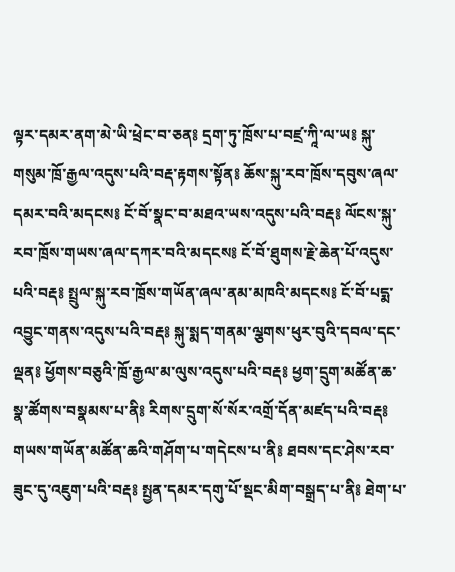ལྟར་དམར་ནག་མེ་ཡི་ཕྲེང་བ་ཅན༔ དྲག་ཏུ་ཁྲོས་པ་བཛྲ་ཀཱི་ལ་ཡ༔ སྐུ་གསུམ་ཁྲོ་རྒྱལ་འདུས་པའི་བརྡ་རྟགས་སྟོན༔ ཆོས་སྐུ་རབ་ཁྲོས་དབུས་ཞལ་དམར་བའི་མདངས༔ ངོ་བོ་སྣང་བ་མཐའ་ཡས་འདུས་པའི་བརྡ༔ ལོངས་སྐུ་རབ་ཁྲོས་གཡས་ཞལ་དཀར་བའི་མདངས༔ ངོ་བོ་ཐུགས་རྗེ་ཆེན་པོ་འདུས་པའི་བརྡ༔ སྤྲུལ་སྐུ་རབ་ཁྲོས་གཡོན་ཞལ་ནམ་མཁའི་མདངས༔ ངོ་བོ་པདྨ་འབྱུང་གནས་འདུས་པའི་བརྡ༔ སྐུ་སྨད་གནམ་ལྕགས་ཕུར་བུའི་དབལ་དང་ལྡན༔ ཕྱོགས་བཅུའི་ཁྲོ་རྒྱལ་མ་ལུས་འདུས་པའི་བརྡ༔ ཕྱག་དྲུག་མཚོན་ཆ་སྣ་ཚོགས་བསྣམས་པ་ནི༔ རིགས་དྲུག་སོ་སོར་འགྲོ་དོན་མཛད་པའི་བརྡ༔ གཡས་གཡོན་མཚོན་ཆའི་གཤོག་པ་གདེངས་པ་ནི༔ ཐབས་དང་ཤེས་རབ་ཟུང་དུ་འཇུག་པའི་བརྡ༔ སྤྱན་དམར་དགུ་པོ་སྡང་མིག་བསྒྲད་པ་ནི༔ ཐེག་པ་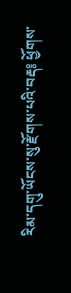རིམ་དགུ་ཡོངས་སུ་རྫོགས་པའི་བརྡ༔ ཕྱོགས་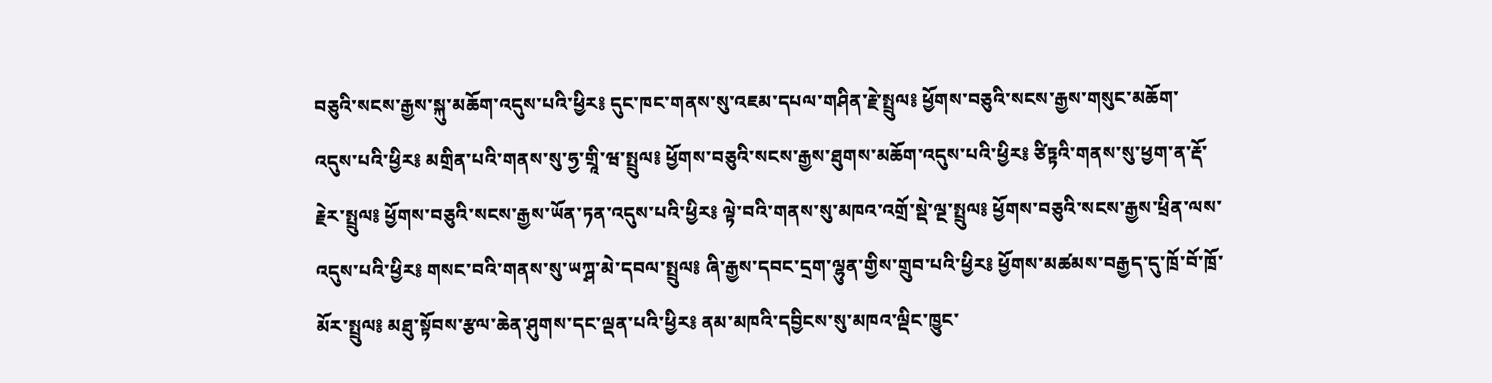བཅུའི་སངས་རྒྱས་སྐུ་མཆོག་འདུས་པའི་ཕྱིར༔ དུང་ཁང་གནས་སུ་འཇམ་དཔལ་གཤིན་རྗེ་སྤྲུལ༔ ཕྱོགས་བཅུའི་སངས་རྒྱས་གསུང་མཆོག་འདུས་པའི་ཕྱིར༔ མགྲིན་པའི་གནས་སུ་ཧྱ་གྲཱི་ཝ་སྤྲུལ༔ ཕྱོགས་བཅུའི་སངས་རྒྱས་ཐུགས་མཆོག་འདུས་པའི་ཕྱིར༔ ཙིཏྟའི་གནས་སུ་ཕྱག་ན་རྡོ་རྗེར་སྤྲུལ༔ ཕྱོགས་བཅུའི་སངས་རྒྱས་ཡོན་ཏན་འདུས་པའི་ཕྱིར༔ ལྟེ་བའི་གནས་སུ་མཁའ་འགྲོ་སྡེ་ལྔ་སྤྲུལ༔ ཕྱོགས་བཅུའི་སངས་རྒྱས་ཕྲིན་ལས་འདུས་པའི་ཕྱིར༔ གསང་བའི་གནས་སུ་ཡཀྴ་མེ་དབལ་སྤྲུལ༔ ཞི་རྒྱས་དབང་དྲག་ལྷུན་གྱིས་གྲུབ་པའི་ཕྱིར༔ ཕྱོགས་མཚམས་བརྒྱད་དུ་ཁྲོ་བོ་ཁྲོ་མོར་སྤྲུལ༔ མཐུ་སྟོབས་རྩལ་ཆེན་ཤུགས་དང་ལྡན་པའི་ཕྱིར༔ ནམ་མཁའི་དབྱིངས་སུ་མཁའ་ལྡིང་ཁྱུང་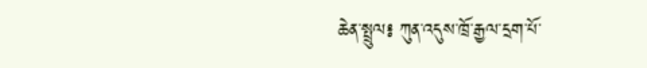ཆེན་སྤྲུལ༔ ཀུན་འདུས་ཁྲོ་རྒྱལ་དྲག་པོ་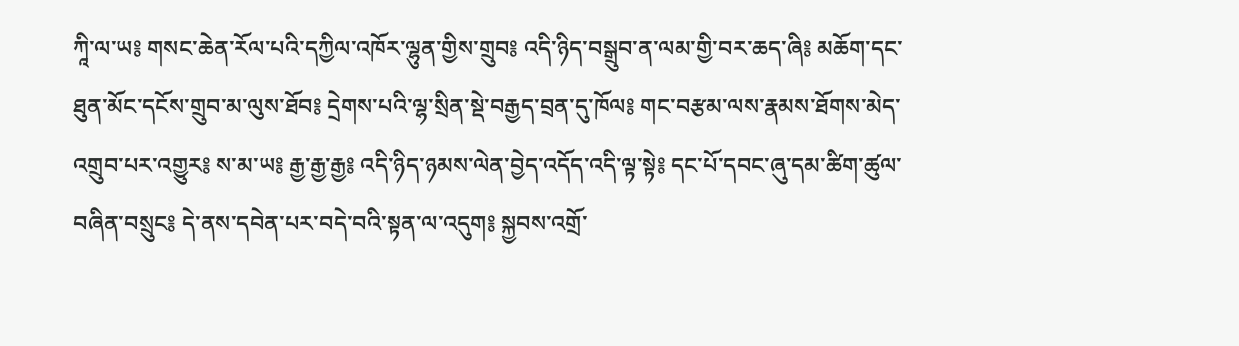ཀཱི་ལ་ཡ༔ གསང་ཆེན་རོལ་པའི་དཀྱིལ་འཁོར་ལྷུན་གྱིས་གྲུབ༔ འདི་ཉིད་བསྒྲུབ་ན་ལམ་གྱི་བར་ཆད་ཞི༔ མཆོག་དང་ཐུན་མོང་དངོས་གྲུབ་མ་ལུས་ཐོབ༔ དྲེགས་པའི་ལྷ་སྲིན་སྡེ་བརྒྱད་བྲན་དུ་ཁོལ༔ གང་བརྩམ་ལས་རྣམས་ཐོགས་མེད་འགྲུབ་པར་འགྱུར༔ ས་མ་ཡ༔ རྒྱ་རྒྱ་རྒྱ༔ འདི་ཉིད་ཉམས་ལེན་བྱེད་འདོད་འདི་ལྟ་སྟེ༔ དང་པོ་དབང་ཞུ་དམ་ཚིག་ཚུལ་བཞིན་བསྲུང༔ དེ་ནས་དབེན་པར་བདེ་བའི་སྟན་ལ་འདུག༔ སྐྱབས་འགྲོ་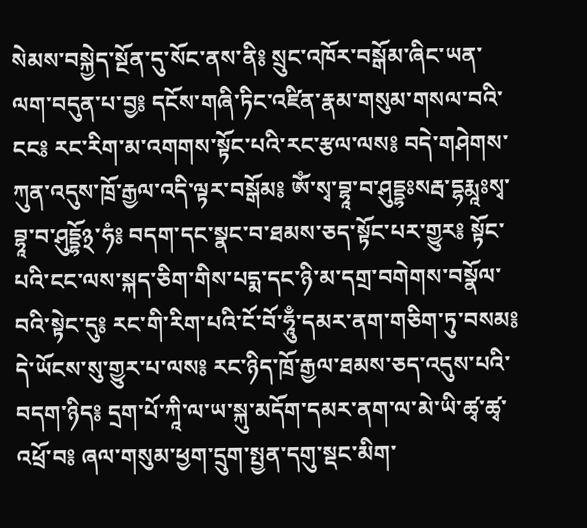སེམས་བསྐྱེད་སྔོན་དུ་སོང་ནས་ནི༔ སྲུང་འཁོར་བསྒོམ་ཞིང་ཡན་ལག་བདུན་པ་བྱ༔ དངོས་གཞི་ཏིང་འཛིན་རྣམ་གསུམ་གསལ་བའི་ངང༔ རང་རིག་མ་འགགས་སྟོང་པའི་རང་རྩལ་ལས༔ བདེ་གཤེགས་ཀུན་འདུས་ཁྲོ་རྒྱལ་འདི་ལྟར་བསྒོམ༔ ཨོཾ་སྭ་བྷཱ་བ་ཤུདྡྷཿསརྦ་དྷརྨཱཿསྭ་བྷཱ་བ་ཤུདྡྷོ྅་ཧཾ༔ བདག་དང་སྣང་བ་ཐམས་ཅད་སྟོང་པར་གྱུར༔ སྟོང་པའི་ངང་ལས་སྐད་ཅིག་གིས་པདྨ་དང་ཉི་མ་དགྲ་བགེགས་བསྣོལ་བའི་སྟེང་དུ༔ རང་གི་རིག་པའི་ངོ་བོ་ཧཱུྃ་དམར་ནག་གཅིག་ཏུ་བསམ༔ དེ་ཡོངས་སུ་གྱུར་པ་ལས༔ རང་ཉིད་ཁྲོ་རྒྱལ་ཐམས་ཅད་འདུས་པའི་བདག་ཉིད༔ དྲག་པོ་ཀཱི་ལ་ཡ་སྐུ་མདོག་དམར་ནག་ལ་མེ་ཡི་ཚྭ་ཚྭ་འཕྲོ་བ༔ ཞལ་གསུམ་ཕྱག་དྲུག་སྤྱན་དགུ་སྡང་མིག་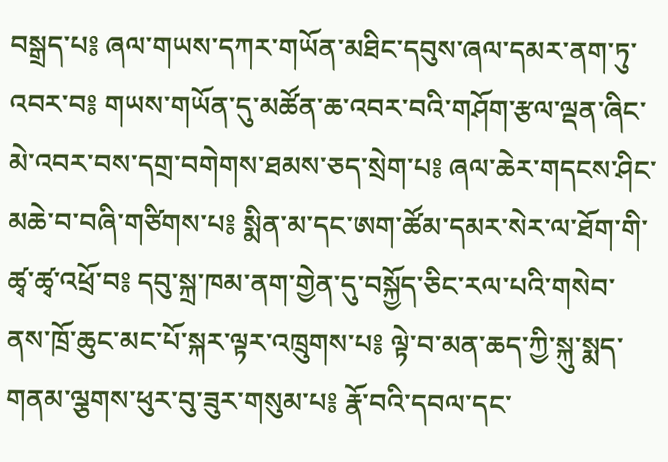བསྒྲད་པ༔ ཞལ་གཡས་དཀར་གཡོན་མཐིང་དབུས་ཞལ་དམར་ནག་ཏུ་འབར་བ༔ གཡས་གཡོན་དུ་མཚོན་ཆ་འབར་བའི་གཤོག་རྩལ་ལྡན་ཞིང་མེ་འབར་བས་དགྲ་བགེགས་ཐམས་ཅད་སྲེག་པ༔ ཞལ་ཆེར་གདངས་ཤིང་མཆེ་བ་བཞི་གཙིགས་པ༔ སྨིན་མ་དང་ཨག་ཚོམ་དམར་སེར་ལ་ཐོག་གི་ཚྭ་ཚྭ་འཕྲོ་བ༔ དབུ་སྐྲ་ཁམ་ནག་གྱེན་དུ་བསྐྱོད་ཅིང་རལ་པའི་གསེབ་ནས་ཁྲོ་ཆུང་མང་པོ་སྐར་ལྟར་འཁྲུགས་པ༔ ལྟེ་བ་མན་ཆད་ཀྱི་སྐུ་སྨད་གནམ་ལྕགས་ཕུར་བུ་ཟུར་གསུམ་པ༔ རྣོ་བའི་དབལ་དང་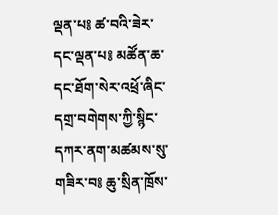ལྡན་པ༔ ཚ་བའི་ཟེར་དང་ལྡན་པ༔ མཚོན་ཆ་དང་ཐོག་སེར་འཕྲོ་ཞིང་དགྲ་བགེགས་ཀྱི་སྙིང་དཀར་ནག་མཚམས་སུ་གཟིར་བ༔ ཆུ་སྲིན་ཁྲོས་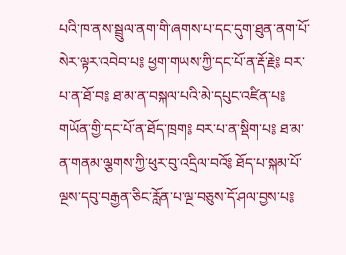པའི་ཁ་ནས་སྦྲུལ་ནག་གི་ཞགས་པ་དང་དུག་ཐུན་ནག་པོ་སེར་ལྟར་འབེབ་པ༔ ཕྱག་གཡས་ཀྱི་དང་པོ་ན་རྡོ་རྗེ༔ བར་པ་ན་ཐོ་བ༔ ཐ་མ་ན་བསྐལ་པའི་མེ་དཔུང་འཛིན་པ༔ གཡོན་གྱི་དང་པོ་ན་ཐོད་ཁྲག༔ བར་པ་ན་སྡིག་པ༔ ཐ་མ་ན་གནམ་ལྕགས་ཀྱི་ཕུར་བུ་འདྲིལ་བའོ༔ ཐོད་པ་སྐམ་པོ་ལྔས་དབུ་བརྒྱན་ཅིང་རློན་པ་ལྔ་བཅུས་དོ་ཤལ་བྱས་པ༔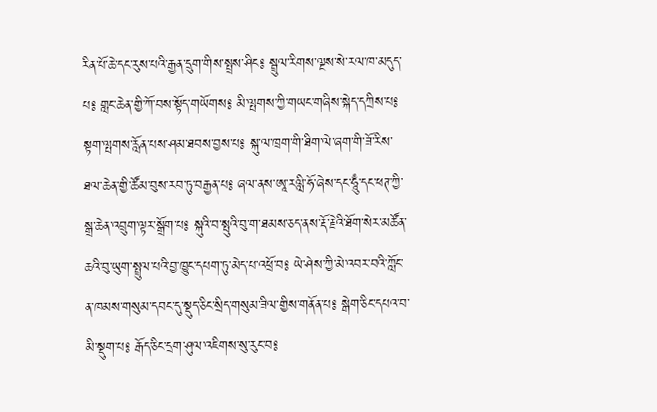རིན་པོ་ཆེ་དང་རུས་པའི་རྒྱན་དྲུག་གིས་སྤྲས་ཤིང༔ སྦྲུལ་རིགས་ལྔས་སེ་རལ་ཁ་མདུད་པ༔ གླང་ཆེན་གྱི་ཀོ་བས་སྟོད་གཡོགས༔ མི་ལྤགས་ཀྱི་གཡང་གཞིས་སྐེད་དཀྲིས་པ༔ སྟག་ལྤགས་རློན་པས་ཤམ་ཐབས་བྱས་པ༔ སྐུ་ལ་ཁྲག་གི་ཐིག་ལེ་ཞག་གི་ཟོ་རིས་ཐལ་ཆེན་གྱི་ཚོམ་བུས་རབ་ཏུ་བརྒྱན་པ༔ ཞལ་ནས་ཨཱ་རལླི་ཧོ་ཞེས་དང་ཧཱུྃ་དང་ཕཊ་ཀྱི་སྒྲ་ཆེན་འབྲུག་ལྟར་སྒྲོག་པ༔ སྐུའི་བ་སྤུའི་བུ་ག་ཐམས་ཅད་ནས་རྡོ་རྗེའི་ཐོག་སེར་མཚོན་ཆའི་བུ་ཡུག་སྤྲུལ་པའི་བྱ་ཁྱུང་དཔག་ཏུ་མེད་པ་འཕྲོ་བ༔ ཡེ་ཤེས་ཀྱི་མེ་འབར་བའི་ཀློང་ན་ཁམས་གསུམ་དབང་དུ་སྡུད་ཅིང་སྲིད་གསུམ་ཟིལ་གྱིས་གནོན་པ༔ སྒེག་ཅིང་དཔའ་བ་མི་སྡུག་པ༔ རྒོད་ཅིང་དྲག་ཤུལ་འཇིགས་སུ་རུང་བ༔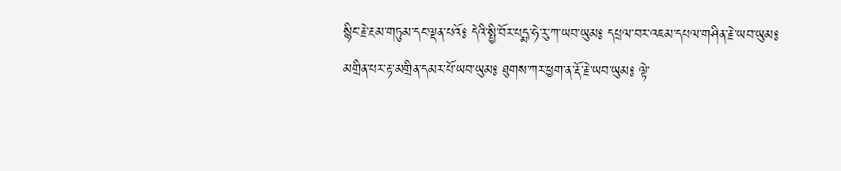སྙིང་རྗེ་རྔམ་གཏུམ་དང་ལྡན་པའོ༔ དེའི་སྤྱི་བོར་པདྨ་ཧེ་རུ་ཀ་ཡབ་ཡུམ༔ དཔྲལ་བར་འཇམ་དཔལ་གཤིན་རྗེ་ཡབ་ཡུམ༔ མགྲིན་པར་རྟ་མགྲིན་དམར་པོ་ཡབ་ཡུམ༔ ཐུགས་ཀར་ཕྱག་ན་རྡོ་རྗེ་ཡབ་ཡུམ༔ ལྟེ་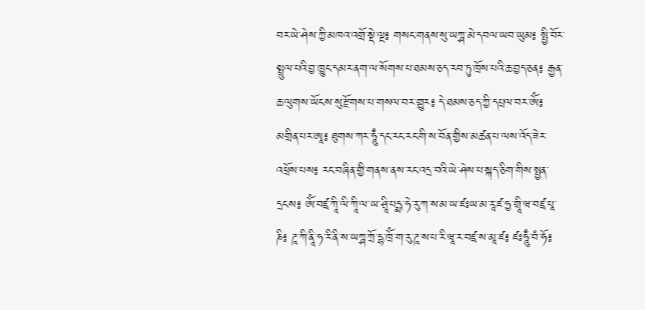བར་ཡེ་ཤེས་ཀྱི་མཁའ་འགྲོ་སྡེ་ལྔ༔ གསང་གནས་སུ་ཡཀྴ་མེ་དབལ་ཡབ་ཡུམ༔ སྤྱི་བོར་སྤྲུལ་པའི་བྱ་ཁྱུང་དམར་ནག་ལ་སོགས་པ་ཐམས་ཅད་རབ་ཏུ་ཁྲོས་པའི་ཆ་བྱད་ཅན༔ རྒྱན་ཆ་ལུགས་ཡོངས་སུ་རྫོགས་པ་གསལ་བར་གྱུར༔ དེ་ཐམས་ཅད་ཀྱི་དཔྲལ་བར་ཨོཾ༔ མགྲིན་པར་ཨཱ༔ ཐུགས་ཀར་ཧཱུྃ་དང་རང་རང་གི་ས་བོན་གྱིས་མཚན་པ་ལས་འོད་ཟེར་འཕྲོས་པས༔ རང་བཞིན་གྱི་གནས་ནས་རང་འདྲ་བའི་ཡེ་ཤེས་པ་སྐད་ཅིག་གིས་སྤྱན་དྲངས༔ ཨོཾ་བཛྲ་ཀཱི་ལི་ཀཱི་ལ་ཡ་ཤྲཱི་པདྨ་ཧེ་རུ་ཀ་ས་མ་ཡ་ཛཿཡ་མ་རཱ་ཛ་ཧྱ་གྲཱི་ཝ་བཛྲ་པཱ་ཎི༔ ཌཱ་ཀི་ནཱི་ཧ་རི་ནི་ས་ཡཀྴ་ཀྲོ་དྷ་ཁྲོཾ་ག་རུ་ཌཱ་ས་པ་རི་ཝཱ་ར་བཛྲ་ས་མཱ་ཛ༔ ཛཿཧཱུྃ་བཾ་ཧོ༔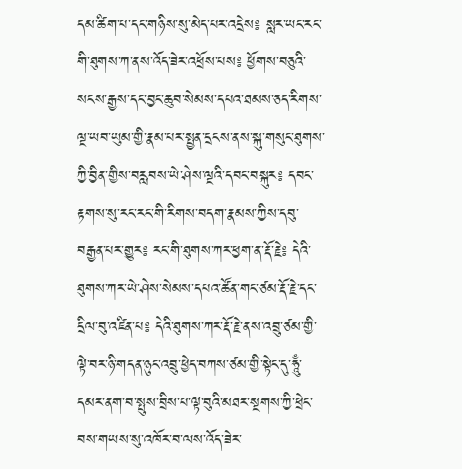དམ་ཚིག་པ་དང་གཉིས་སུ་མེད་པར་འདྲེས༔ སླར་ཡང་རང་གི་ཐུགས་ཀ་ནས་འོད་ཟེར་འཕྲོས་པས༔ ཕྱོགས་བཅུའི་སངས་རྒྱས་དང་བྱང་ཆུབ་སེམས་དཔའ་ཐམས་ཅད་རིགས་ལྔ་ཡབ་ཡུམ་གྱི་རྣམ་པར་སྤྱན་དྲངས་ནས་སྐུ་གསུང་ཐུགས་ཀྱི་བྱིན་གྱིས་བརླབས་ཡེ་ཤེས་ལྔའི་དབང་བསྐུར༔ དབང་རྟགས་སུ་རང་རང་གི་རིགས་བདག་རྣམས་ཀྱིས་དབུ་བརྒྱན་པར་གྱུར༔ རང་གི་ཐུགས་ཀར་ཕྱག་ན་རྡོ་རྗེ༔ དེའི་ཐུགས་ཀར་ཡེ་ཤེས་སེམས་དཔའ་ཚོན་གང་ཙམ་རྡོ་རྗེ་དང་དྲིལ་བུ་འཛིན་པ༔ དེའི་ཐུགས་ཀར་རྡོ་རྗེ་ནས་འབྲུ་ཙམ་གྱི་ལྟེ་བར་ཉི་གདན་ཉུང་འབྲུ་ཕྱེད་བཀས་ཙམ་གྱི་སྟེང་དུ་ཧཱུྃ་དམར་ནག་བ་སྤུས་བྲིས་པ་ལྟ་བུའི་མཐར་སྔགས་ཀྱི་ཕྲེང་བས་གཡས་སུ་འཁོར་བ་ལས་འོད་ཟེར་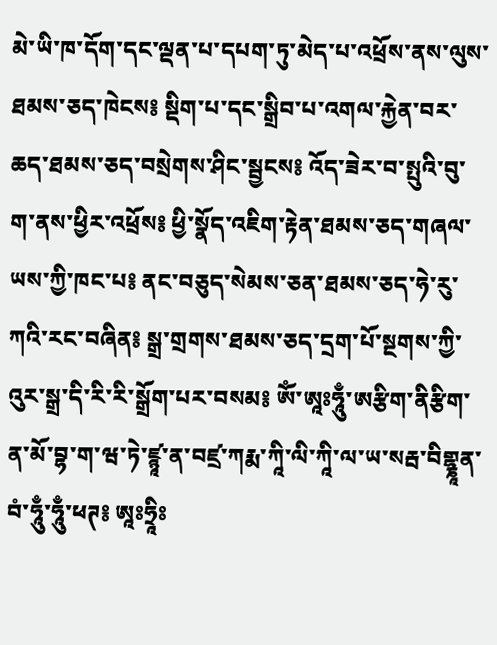མེ་ཡི་ཁ་དོག་དང་ལྡན་པ་དཔག་ཏུ་མེད་པ་འཕྲོས་ནས་ལུས་ཐམས་ཅད་ཁེངས༔ སྡིག་པ་དང་སྒྲིབ་པ་འགལ་རྐྱེན་བར་ཆད་ཐམས་ཅད་བསྲེགས་ཤིང་སྦྱངས༔ འོད་ཟེར་བ་སྤུའི་བུ་ག་ནས་ཕྱིར་འཕྲོས༔ ཕྱི་སྣོད་འཇིག་རྟེན་ཐམས་ཅད་གཞལ་ཡས་ཀྱི་ཁང་པ༔ ནང་བཅུད་སེམས་ཅན་ཐམས་ཅད་ཧེ་རུ་ཀའི་རང་བཞིན༔ སྒྲ་གྲགས་ཐམས་ཅད་དྲག་པོ་སྔགས་ཀྱི་འུར་སྒྲ་དི་རི་རི་སྒྲོག་པར་བསམ༔ ཨོཾ་ཨཱཿཧཱུྃ་ཨརྩིག་ནིརྩིག་ན་མོ་བྷ་ག་ཝ་ཏེ་ཛྙཱ་ན་བཛྲ་ཀརྨ་ཀཱི་ལི་ཀཱི་ལ་ཡ་སརྦ་བིགྷྣཱན་བཾ་ཧཱུྃ་ཧཱུྃ་ཕཊ༔ ཨཱཿཧྲཱིཿ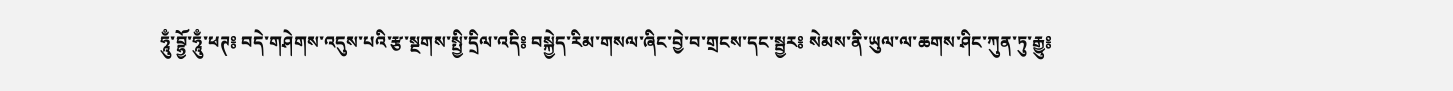ཧཱུྃ་བྷྱོ་ཧཱུྃ་ཕཊ༔ བདེ་གཤེགས་འདུས་པའི་རྩ་སྔགས་སྤྱི་དྲིལ་འདི༔ བསྐྱེད་རིམ་གསལ་ཞིང་བྱེ་བ་གྲངས་དང་སྦྱར༔ སེམས་ནི་ཡུལ་ལ་ཆགས་ཤིང་ཀུན་ཏུ་རྒྱུ༔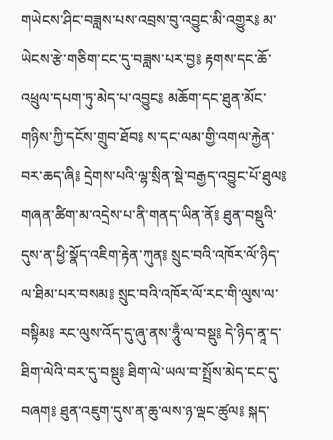གཡེངས་ཤིང་བཟླས་པས་འབྲས་བུ་འབྱུང་མི་འགྱུར༔ མ་ཡེངས་རྩེ་གཅིག་ངང་དུ་བཟླས་པར་བྱ༔ རྟགས་དང་ཆོ་འཕྲུལ་དཔག་ཏུ་མེད་པ་འབྱུང༔ མཆོག་དང་ཐུན་མོང་གཉིས་ཀྱི་དངོས་གྲུབ་ཐོབ༔ ས་དང་ལམ་གྱི་འགལ་རྐྱེན་བར་ཆད་ཞི༔ དྲེགས་པའི་ལྷ་སྲིན་སྡེ་བརྒྱད་འབྱུང་པོ་ཐུལ༔ གཞན་ཚིག་མ་འདྲེས་པ་ནི་གནད་ཡིན་ནོ༔ ཐུན་བསྡུའི་དུས་ན་ཕྱི་སྣོད་འཇིག་རྟེན་ཀུན༔ སྲུང་བའི་འཁོར་ལོ་ཉིད་ལ་ཐིམ་པར་བསམ༔ སྲུང་བའི་འཁོར་ལོ་རང་གི་ལུས་ལ་བསྟིམ༔ རང་ལུས་འོད་དུ་ཞུ་ནས་ཧཱུྃ་ལ་བསྡུ༔ དེ་ཉིད་ནཱ་ད་ཐིག་ལེའི་བར་དུ་བསྡུ༔ ཐིག་ལེ་ཡལ་བ་སྤྲོས་མེད་ངང་དུ་བཞག༔ ཐུན་འཇུག་དུས་ན་ཆུ་ལས་ཉ་ལྡང་ཚུལ༔ སྐད་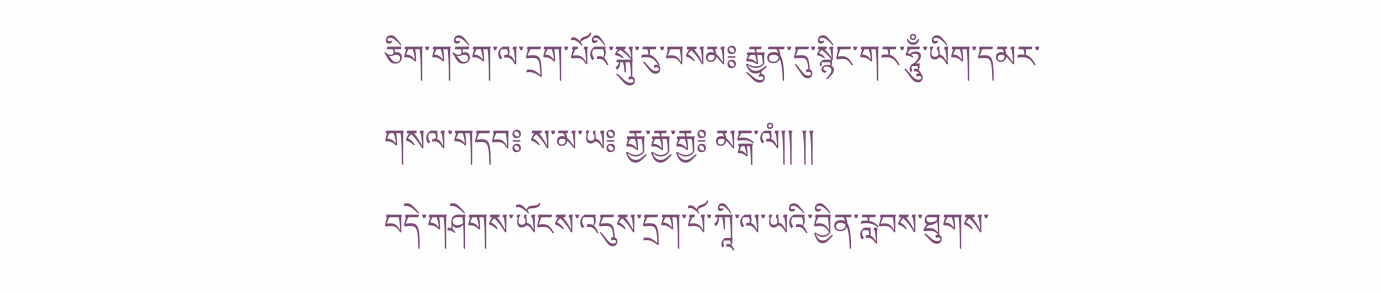ཅིག་གཅིག་ལ་དྲག་པོའི་སྐུ་རུ་བསམ༔ རྒྱུན་དུ་སྙིང་གར་ཧཱུྃ་ཡིག་དམར་གསལ་གདབ༔ ས་མ་ཡ༔ རྒྱ་རྒྱ་རྒྱ༔ མངྒ་ལཾ།། །།
བདེ་གཤེགས་ཡོངས་འདུས་དྲག་པོ་ཀཱི་ལ་ཡའི་བྱིན་རླབས་ཐུགས་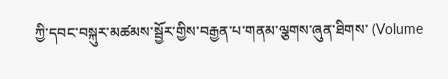ཀྱི་དབང་བསྐུར་མཚམས་སྦྱོར་གྱིས་བརྒྱན་པ་གནམ་ལྕགས་ཞུན་ཐིགས་ (Volume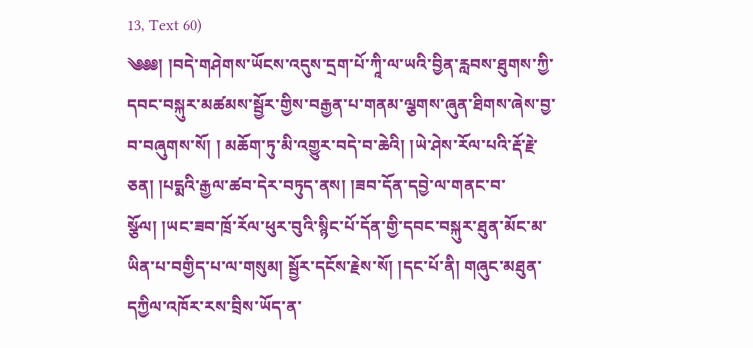13, Text 60)
༄༅༅། །བདེ་གཤེགས་ཡོངས་འདུས་དྲག་པོ་ཀཱི་ལ་ཡའི་བྱིན་རླབས་ཐུགས་ཀྱི་དབང་བསྐུར་མཚམས་སྦྱོར་གྱིས་བརྒྱན་པ་གནམ་ལྕགས་ཞུན་ཐིགས་ཞེས་བྱ་བ་བཞུགས་སོ། ། མཆོག་ཏུ་མི་འགྱུར་བདེ་བ་ཆེའི། །ཡེ་ཤེས་རོལ་པའི་རྡོ་རྗེ་ཅན། །པདྨའི་རྒྱལ་ཚབ་དེར་བཏུད་ནས། །ཟབ་དོན་དབྱེ་ལ་གནང་བ་སྩོལ། །ཡང་ཟབ་ཁྲོ་རོལ་ཕུར་བུའི་སྙིང་པོ་དོན་གྱི་དབང་བསྐུར་ཐུན་མོང་མ་ཡིན་པ་བགྱིད་པ་ལ་གསུམ། སྦྱོར་དངོས་རྗེས་སོ། །དང་པོ་ནི། གཞུང་མཐུན་དཀྱིལ་འཁོར་རས་བྲིས་ཡོད་ན་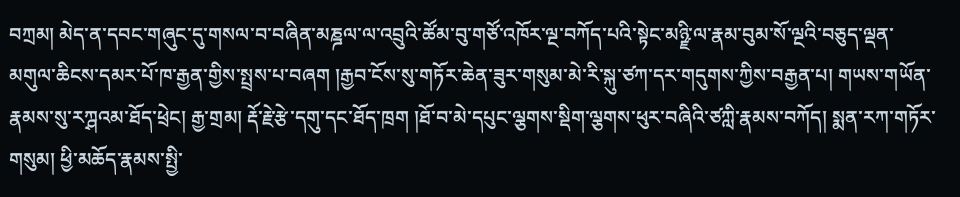བཀྲམ། མེད་ན་དབང་གཞུང་དུ་གསལ་བ་བཞིན་མཎྜལ་ལ་འབྲུའི་ཚོམ་བུ་གཙོ་འཁོར་ལྔ་བཀོད་པའི་སྟེང་མཉྫི་ལ་རྣམ་བུམ་སོ་ལྔའི་བཅུད་ལྡན་མགུལ་ཆིངས་དམར་པོ་ཁ་རྒྱན་གྱིས་སྤྲས་པ་བཞག །རྒྱབ་ངོས་སུ་གཏོར་ཆེན་ཟུར་གསུམ་མེ་རི་སྐུ་ཙཀ་དར་གདུགས་ཀྱིས་བརྒྱན་པ། གཡས་གཡོན་རྣམས་སུ་རཀྴའམ་ཐོད་ཕྲེང། རྒྱ་གྲམ། རྡོ་རྗེ་རྩེ་དགུ་དང་ཐོད་ཁྲག །ཐོ་བ་མེ་དཔུང་ལྕགས་སྡིག་ལྕགས་ཕུར་བཞིའི་ཙཀླི་རྣམས་བཀོད། སྨན་རཀ་གཏོར་གསུམ། ཕྱི་མཆོད་རྣམས་སྤྱི་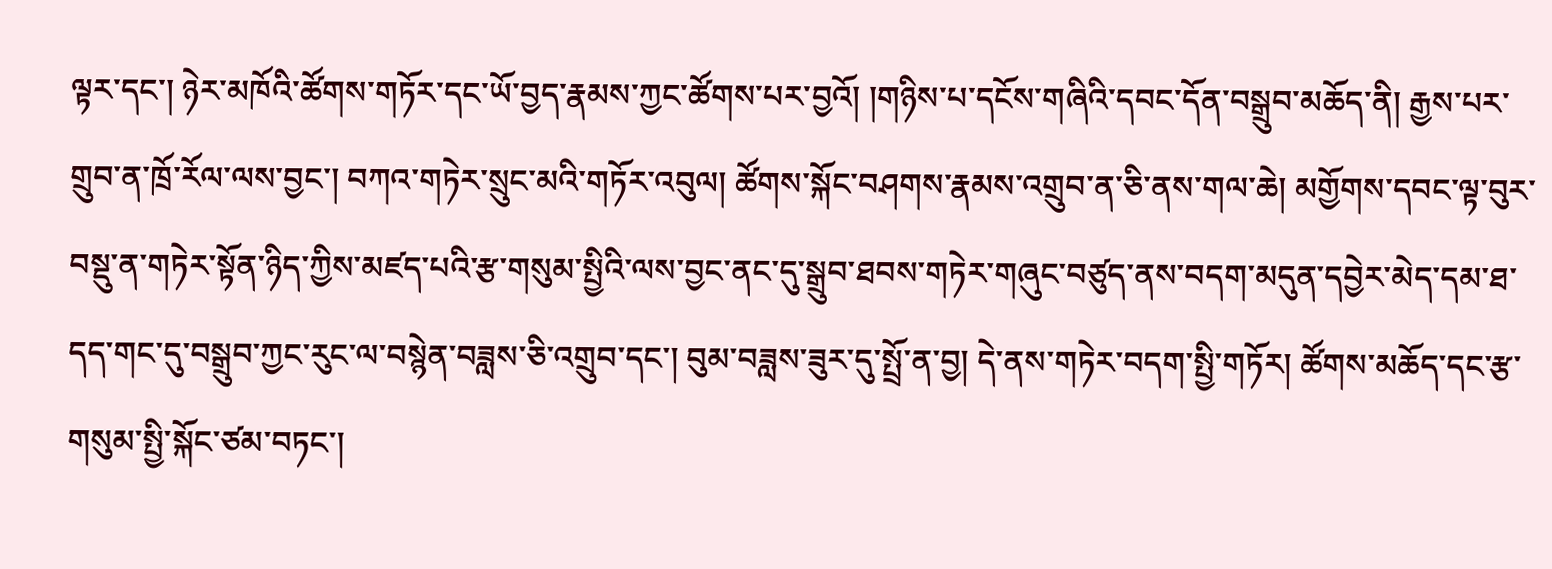ལྟར་དང་། ཉེར་མཁོའི་ཚོགས་གཏོར་དང་ཡོ་བྱད་རྣམས་ཀྱང་ཚོགས་པར་བྱའོ། །གཉིས་པ་དངོས་གཞིའི་དབང་དོན་བསྒྲུབ་མཆོད་ནི། རྒྱས་པར་གྲུབ་ན་ཁྲོ་རོལ་ལས་བྱང་། བཀའ་གཏེར་སྲུང་མའི་གཏོར་འབུལ། ཚོགས་སྐོང་བཤགས་རྣམས་འགྲུབ་ན་ཅི་ནས་གལ་ཆེ། མགྱོགས་དབང་ལྟ་བུར་བསྡུ་ན་གཏེར་སྟོན་ཉིད་ཀྱིས་མཛད་པའི་རྩ་གསུམ་སྤྱིའི་ལས་བྱང་ནང་དུ་སྒྲུབ་ཐབས་གཏེར་གཞུང་བཙུད་ནས་བདག་མདུན་དབྱེར་མེད་དམ་ཐ་དད་གང་དུ་བསྒྲུབ་ཀྱང་རུང་ལ་བསྙེན་བཟླས་ཅི་འགྲུབ་དང་། བུམ་བཟླས་ཟུར་དུ་སྤྲོ་ན་བྱ། དེ་ནས་གཏེར་བདག་སྤྱི་གཏོར། ཚོགས་མཆོད་དང་རྩ་གསུམ་སྤྱི་སྐོང་ཙམ་བཏང་།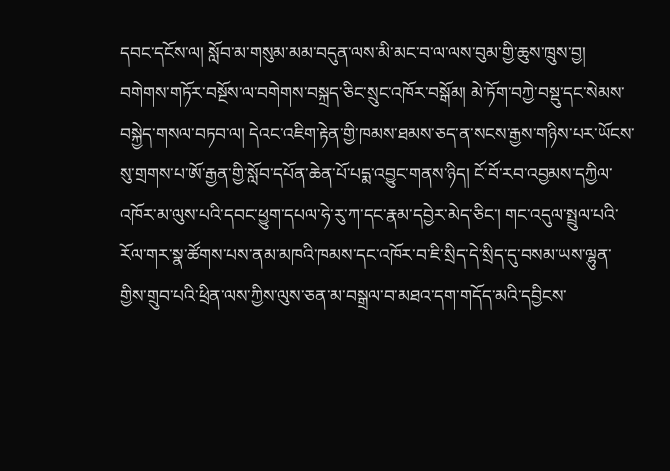དབང་དངོས་ལ། སློབ་མ་གསུམ་མམ་བདུན་ལས་མི་མང་བ་ལ་ལས་བུམ་གྱི་ཆུས་ཁྲུས་བྱ། བགེགས་གཏོར་བསྔོས་ལ་བགེགས་བསྐྲད་ཅིང་སྲུང་འཁོར་བསྒོམ། མེ་ཏོག་བཀྱེ་བསྡུ་དང་སེམས་བསྐྱེད་གསལ་བཏབ་ལ། དེའང་འཇིག་རྟེན་གྱི་ཁམས་ཐམས་ཅད་ན་སངས་རྒྱས་གཉིས་པར་ཡོངས་སུ་གྲགས་པ་ཨོ་རྒྱན་གྱི་སློབ་དཔོན་ཆེན་པོ་པདྨ་འབྱུང་གནས་ཉིད། ངོ་བོ་རབ་འབྱམས་དཀྱིལ་འཁོར་མ་ལུས་པའི་དབང་ཕྱུག་དཔལ་ཧེ་རུ་ཀ་དང་རྣམ་དབྱེར་མེད་ཅིང་། གང་འདུལ་སྤྲུལ་པའི་རོལ་གར་སྣ་ཚོགས་པས་ནམ་མཁའི་ཁམས་དང་འཁོར་བ་ཇི་སྲིད་དེ་སྲིད་དུ་བསམ་ཡས་ལྷུན་གྱིས་གྲུབ་པའི་ཕྲིན་ལས་ཀྱིས་ལུས་ཅན་མ་བསྒྲལ་བ་མཐའ་དག་གདོད་མའི་དབྱིངས་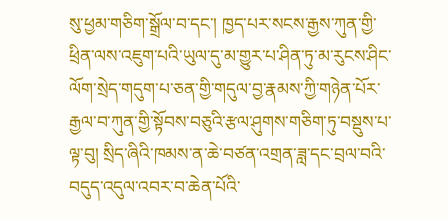སུ་ཕྱམ་གཅིག་སྒྲོལ་བ་དང་། ཁྱད་པར་སངས་རྒྱས་ཀུན་གྱི་ཕྲིན་ལས་འཇུག་པའི་ཡུལ་དུ་མ་གྱུར་པ་ཤིན་ཏུ་མ་རུངས་ཤིང་ལོག་སྲེད་གདུག་པ་ཅན་གྱི་གདུལ་བྱ་རྣམས་ཀྱི་གཉེན་པོར་རྒྱལ་བ་ཀུན་གྱི་སྟོབས་བཅུའི་རྩལ་ཤུགས་གཅིག་ཏུ་བསྡུས་པ་ལྟ་བུ། སྲིད་ཞིའི་ཁམས་ན་ཆེ་བཙན་འགྲན་ཟླ་དང་བྲལ་བའི་བདུད་འདུལ་འབར་བ་ཆེན་པོའི་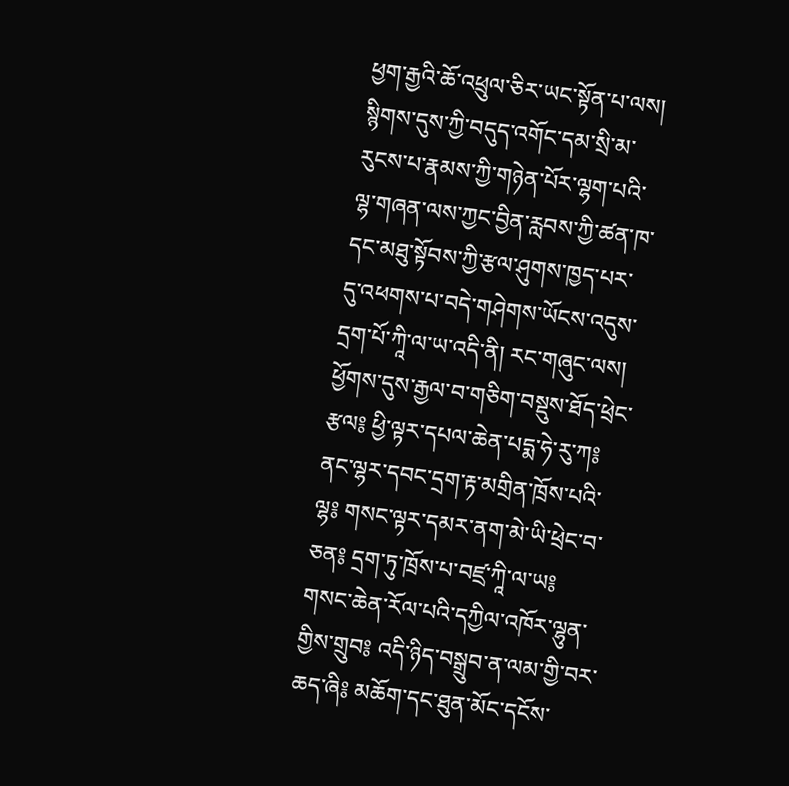ཕྱག་རྒྱའི་ཆོ་འཕྲུལ་ཅིར་ཡང་སྟོན་པ་ལས། སྙིགས་དུས་ཀྱི་བདུད་འགོང་དམ་སྲི་མ་རུངས་པ་རྣམས་ཀྱི་གཉེན་པོར་ལྷག་པའི་ལྷ་གཞན་ལས་ཀྱང་བྱིན་རླབས་ཀྱི་ཚན་ཁ་དང་མཐུ་སྟོབས་ཀྱི་རྩལ་ཤུགས་ཁྱད་པར་དུ་འཕགས་པ་བདེ་གཤེགས་ཡོངས་འདུས་དྲག་པོ་ཀཱི་ལ་ཡ་འདི་ནི། རང་གཞུང་ལས། ཕྱོགས་དུས་རྒྱལ་བ་གཅིག་བསྡུས་ཐོད་ཕྲེང་རྩལ༔ ཕྱི་ལྟར་དཔལ་ཆེན་པདྨ་ཧེ་རུ་ཀ༔ ནང་ལྷར་དབང་དྲག་རྟ་མགྲིན་ཁྲོས་པའི་ལྷ༔ གསང་ལྟར་དམར་ནག་མེ་ཡི་ཕྲེང་བ་ཅན༔ དྲག་ཏུ་ཁྲོས་པ་བཛྲ་ཀཱི་ལ་ཡ༔ གསང་ཆེན་རོལ་པའི་དཀྱིལ་འཁོར་ལྷུན་གྱིས་གྲུབ༔ འདི་ཉིད་བསྒྲུབ་ན་ལམ་གྱི་བར་ཆད་ཞི༔ མཆོག་དང་ཐུན་མོང་དངོས་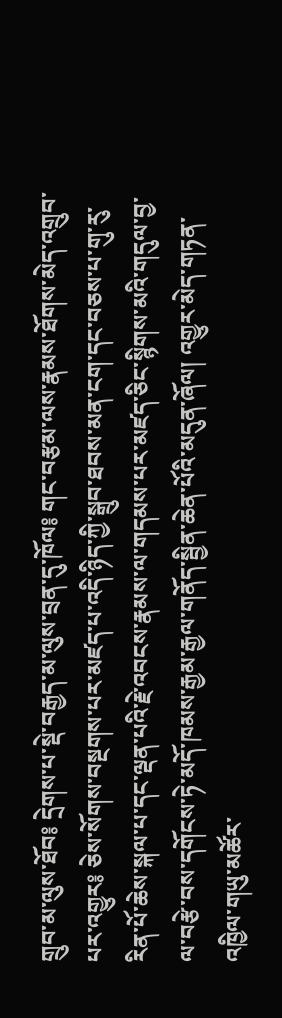གྲུབ་མ་ལུས་ཐོབ༔ དྲེགས་པ་སྡེ་བརྒྱད་མ་ལུས་བྲན་དུ་ཁོལ༔ གང་བརྩམ་ལས་རྣམས་ཐོགས་མེད་འགྲུབ་པར་འགྱུར༔ ཅེས་སོགས་བསྔགས་པར་མཛད་པ་འདི་ཉིད་ཀྱི་སྒྲུབ་ཐབས་མན་ངག་དང་བཅས་པ་གུ་རུ་རིན་པོ་ཆེས་སྐལ་པ་དང་ལྡན་པའི་རྗེ་འབངས་རྣམས་ལ་གདམས་པར་མཛད་ཅིང་སྙིགས་མའི་གདུལ་བྱ་ལ་བརྩེ་བས་དགོངས་ཏེ་མདོ་ཁམས་རྒྱམ་རྒྱལ་གནོད་སྦྱིན་ཆེན་པོའི་མདུན་ཞོལ། འགྱུར་མེད་གཏན་འཁྱིལ་གཡུ་མཚོར་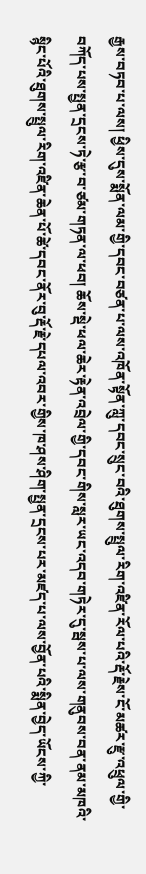རྒྱས་བཏབ་པ་ལས། ཕྱིས་དུས་སྨོན་ལམ་གྱི་དབང་བཙན་པ་ལས་འཁོན་སྟོན་ཀླུ་དབང་སྲུང་བའི་ཐུགས་སྤྲུལ་རིག་འཛིན་རོལ་པའི་རྡོ་རྗེས་ངོ་མཚར་རྫུ་འཕྲུལ་གྱི་བཀོད་པས་སྤྱན་དྲངས་ཏེ་རྩ་བ་ཙམ་གཏན་ལ་ཕབ། ཆོས་སྡེ་ཕལ་ཆེར་རྟེན་འབྲེལ་གྱི་དབང་གིས་སླར་ཡང་འདབ་གཏེར་དུ་སྦས་པ་ལས་གནུབས་བན་ནམ་མཁའི་སྙིང་པོའི་ཐུགས་སྤྲུལ་རིག་འཛིན་ཆེན་པོ་ཚེ་དབང་ནོར་བུ་རྡོ་རྗེ་དཔལ་འབར་གྱིས་ཁ་ཤས་ཤིག་སྤྱན་དྲངས་པར་མཛད་པ་ལས་བྱོན་པའི་སྨིན་བྱེད་ཡོངས་ཀྱི་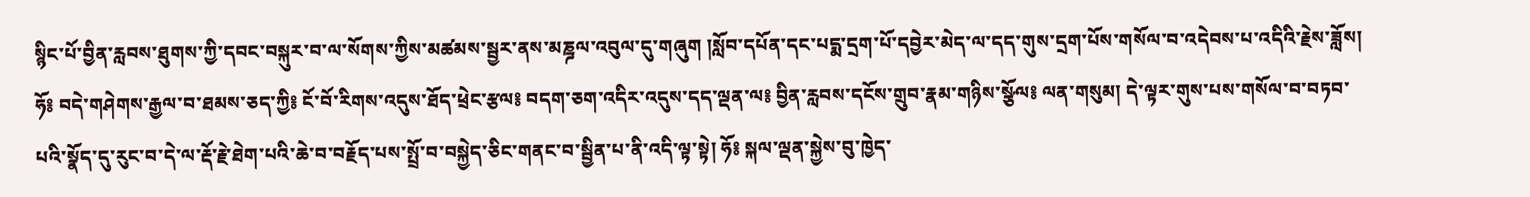སྙིང་པོ་བྱིན་རླབས་ཐུགས་ཀྱི་དབང་བསྐུར་བ་ལ་སོགས་ཀྱིས་མཚམས་སྦྱར་ནས་མཎྜལ་འབུལ་དུ་གཞུག །སློབ་དཔོན་དང་པདྨ་དྲག་པོ་དབྱེར་མེད་ལ་དད་གུས་དྲག་པོས་གསོལ་བ་འདེབས་པ་འདིའི་རྗེས་ཟློས། ཧོ༔ བདེ་གཤེགས་རྒྱལ་བ་ཐམས་ཅད་ཀྱི༔ ངོ་བོ་རིགས་འདུས་ཐོད་ཕྲེང་རྩལ༔ བདག་ཅག་འདིར་འདུས་དད་ལྡན་ལ༔ བྱིན་རླབས་དངོས་གྲུབ་རྣམ་གཉིས་སྩོལ༔ ལན་གསུམ། དེ་ལྟར་གུས་པས་གསོལ་བ་བཏབ་པའི་སྣོད་དུ་རུང་བ་དེ་ལ་རྡོ་རྗེ་ཐེག་པའི་ཆེ་བ་བརྗོད་པས་སྤྲོ་བ་བསྐྱེད་ཅིང་གནང་བ་སྦྱིན་པ་ནི་འདི་ལྟ་སྟེ། ཧོ༔ སྐལ་ལྡན་སྐྱེས་བུ་ཁྱེད་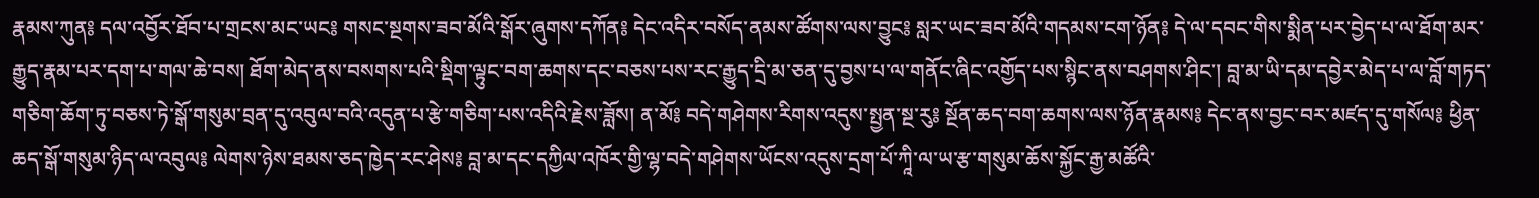རྣམས་ཀུན༔ དལ་འབྱོར་ཐོབ་པ་གྲངས་མང་ཡང༔ གསང་སྔགས་ཟབ་མོའི་སྒོར་ཞུགས་དཀོན༔ དེང་འདིར་བསོད་ནམས་ཚོགས་ལས་བྱུང༔ སླར་ཡང་ཟབ་མོའི་གདམས་ངག་ཉོན༔ དེ་ལ་དབང་གིས་སྨིན་པར་བྱེད་པ་ལ་ཐོག་མར་རྒྱུད་རྣམ་པར་དག་པ་གལ་ཆེ་བས། ཐོག་མེད་ནས་བསགས་པའི་སྡིག་ལྟུང་བག་ཆགས་དང་བཅས་པས་རང་རྒྱུད་དྲི་མ་ཅན་དུ་བྱས་པ་ལ་གནོང་ཞིང་འགྱོད་པས་སྙིང་ནས་བཤགས་ཤིང་། བླ་མ་ཡི་དམ་དབྱེར་མེད་པ་ལ་བློ་གཏད་གཅིག་ཆོག་ཏུ་བཅས་ཏེ་སྒོ་གསུམ་བྲན་དུ་འབུལ་བའི་འདུན་པ་རྩེ་གཅིག་པས་འདིའི་རྗེས་ཟློས། ན་མོ༔ བདེ་གཤེགས་རིགས་འདུས་སྤྱན་སྔ་རུ༔ སྔོན་ཆད་བག་ཆགས་ལས་ཉོན་རྣམས༔ དེང་ནས་བྱང་བར་མཛད་དུ་གསོལ༔ ཕྱིན་ཆད་སྒོ་གསུམ་ཉིད་ལ་འབུལ༔ ལེགས་ཉེས་ཐམས་ཅད་ཁྱེད་རང་ཤེས༔ བླ་མ་དང་དཀྱིལ་འཁོར་གྱི་ལྷ་བདེ་གཤེགས་ཡོངས་འདུས་དྲག་པོ་ཀཱི་ལ་ཡ་རྩ་གསུམ་ཆོས་སྐྱོང་རྒྱ་མཚོའི་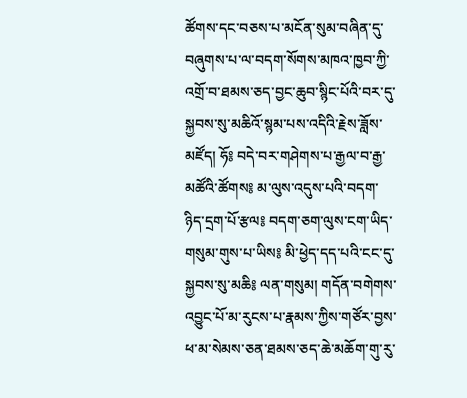ཚོགས་དང་བཅས་པ་མངོན་སུམ་བཞིན་དུ་བཞུགས་པ་ལ་བདག་སོགས་མཁའ་ཁྱབ་ཀྱི་འགྲོ་བ་ཐམས་ཅད་བྱང་ཆུབ་སྙིང་པོའི་བར་དུ་སྐྱབས་སུ་མཆིའོ་སྙམ་པས་འདིའི་རྗེས་ཟློས་མཛོད། ཧོ༔ བདེ་བར་གཤེགས་པ་རྒྱལ་བ་རྒྱ་མཚོའི་ཚོགས༔ མ་ལུས་འདུས་པའི་བདག་ཉིད་དྲག་པོ་རྩལ༔ བདག་ཅག་ལུས་ངག་ཡིད་གསུམ་གུས་པ་ཡིས༔ མི་ཕྱེད་དད་པའི་ངང་དུ་སྐྱབས་སུ་མཆི༔ ལན་གསུམ། གདོན་བགེགས་འབྱུང་པོ་མ་རུངས་པ་རྣམས་ཀྱིས་གཙོར་བྱས་ཕ་མ་སེམས་ཅན་ཐམས་ཅད་ཆེ་མཆོག་གུ་རུ་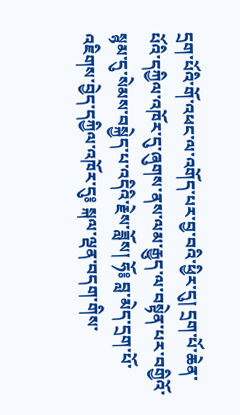དྲག་པོའི་གོ་འཕང་ལ་འགོད་པར་བྱ་བའི་ཕྱིར་དུ། དྲག་པོ་ཆེན་པོའི་དཀྱིལ་འཁོར་དུ་ཞུགས་ནས་ལམ་རྒྱུད་ལ་བསྟེན་པར་བགྱིའོ་སྙམ་དུ་སེམས་བསྐྱེད་པ་འདིའི་རྗེས་ཟློས། ཧོ༔ བླ་མེད་དྲག་པོ་འཇིགས་བྱེད་དཀྱིལ་འཁོར་དུ༔ སྐལ་ལྡན་བདག་གིས་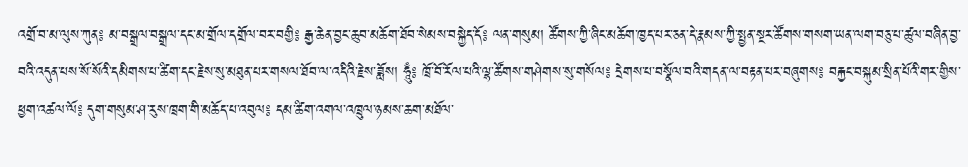འགྲོ་བ་མ་ལུས་ཀུན༔ མ་བསྒྲལ་བསྒྲལ་དང་མ་གྲོལ་དགྲོལ་བར་བགྱི༔ རྒྱ་ཆེན་བྱང་ཆུབ་མཆོག་ཐོབ་སེམས་བསྐྱེད་དོ༔ ལན་གསུམ། ཚོགས་ཀྱི་ཞིང་མཆོག་ཁྱད་པར་ཅན་དེ་རྣམས་ཀྱི་སྤྱན་སྔར་ཚོགས་གསག་ཡན་ལག་བཅུ་པ་ཚུལ་བཞིན་བྱ་བའི་འདུན་པས་སོ་སོའི་དམིགས་པ་ཚིག་དང་རྗེས་སུ་མཐུན་པར་གསལ་ཐོབ་ལ་འདིའི་རྗེས་ཟློས། ཧཱུྃ༔ ཁྲོ་བོ་རོལ་པའི་ལྷ་ཚོགས་གཤེགས་སུ་གསོལ༔ དྲེགས་པ་བསྣོལ་བའི་གདན་ལ་བརྟན་པར་བཞུགས༔ བརྐྱང་བསྐུམ་སྲིན་པོའི་གར་གྱིས་ཕྱག་འཚལ་ལོ༔ དུག་གསུམ་ཤ་རུས་ཁྲག་གི་མཆོད་པ་འབུལ༔ དམ་ཚིག་འགལ་འཁྲུལ་ཉམས་ཆག་མཐོལ་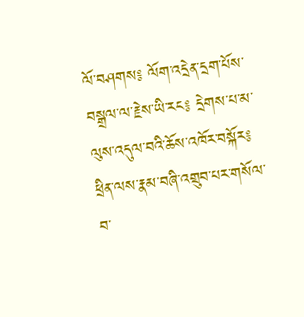ལོ་བཤགས༔ ལོག་འདྲེན་དྲག་པོས་བསྒྲལ་ལ་རྗེས་ཡི་རང༔ དྲེགས་པ་མ་ལུས་འདུལ་བའི་ཆོས་འཁོར་བསྐོར༔ ཕྲིན་ལས་རྣམ་བཞི་འགྲུབ་པར་གསོལ་བ་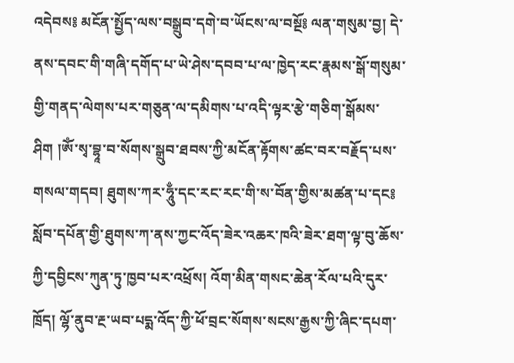འདེབས༔ མངོན་སྤྱོད་ལས་བསྒྲུབ་དགེ་བ་ཡོངས་ལ་བསྔོ༔ ལན་གསུམ་བྱ། དེ་ནས་དབང་གི་གཞི་དགོད་པ་ཡེ་ཤེས་དབབ་པ་ལ་ཁྱེད་རང་རྣམས་སྒོ་གསུམ་གྱི་གནད་ལེགས་པར་གཅུན་ལ་དམིགས་པ་འདི་ལྟར་རྩེ་གཅིག་སྒོམས་ཤིག །ཨོཾ་སྭ་བྷཱ་བ་སོགས་སྒྲུབ་ཐབས་ཀྱི་མངོན་རྟོགས་ཚང་བར་བརྗོད་པས་གསལ་གདབ། ཐུགས་ཀར་ཧཱུྃ་དང་རང་རང་གི་ས་བོན་གྱིས་མཚན་པ་དང༔ སློབ་དཔོན་གྱི་ཐུགས་ཀ་ནས་ཀྱང་འོད་ཟེར་འཆར་ཁའི་ཟེར་ཐག་ལྟ་བུ་ཆོས་ཀྱི་དབྱིངས་ཀུན་ཏུ་ཁྱབ་པར་འཕྲོས། འོག་མིན་གསང་ཆེན་རོལ་པའི་དུར་ཁྲོད། ལྷོ་ནུབ་རྔ་ཡབ་པདྨ་འོད་ཀྱི་ཕོ་བྲང་སོགས་སངས་རྒྱས་ཀྱི་ཞིང་དཔག་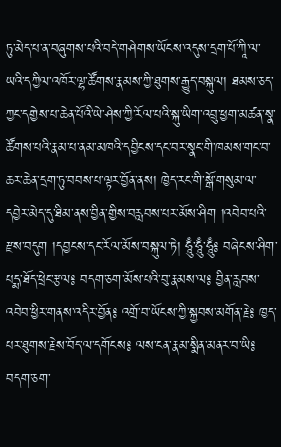ཏུ་མེད་པ་ན་བཞུགས་པའི་བདེ་གཤེགས་ཡོངས་འདུས་དྲག་པོ་ཀཱི་ལ་ཡའི་དཀྱིལ་འཁོར་ལྷ་ཚོགས་རྣམས་ཀྱི་ཐུགས་རྒྱུད་བསྐུལ། ཐམས་ཅད་ཀྱང་དགྱེས་པ་ཆེན་པོའི་ཡེ་ཤེས་ཀྱི་རོལ་པའི་སྐུ་ཡིག་འབྲུ་ཕྱག་མཚན་སྣ་ཚོགས་པའི་རྣམ་པ་ནམ་མཁའི་དབྱིངས་དང་བར་སྣང་གི་ཁམས་གང་བ་ཆར་ཆེན་དྲག་ཏུ་བབས་པ་ལྟར་བྱོན་ནས། ཁྱེད་རང་གི་སྒོ་གསུམ་ལ་དབྱེར་མེད་དུ་ཐིམ་ནས་བྱིན་གྱིས་བརླབས་པར་མོས་ཤིག །འབེབ་པའི་རྫས་བདུག །དབྱངས་དང་རོལ་མོས་བསྐུལ་ཏེ། ཧཱུྃ་ཧཱུྃ་ཧཱུྃ༔ བཞེངས་ཤིག་པདྨ་ཐོད་ཕྲེང་རྩལ༔ བདག་ཅག་མོས་པའི་བུ་རྣམས་ལ༔ བྱིན་རླབས་འབེབ་ཕྱིར་གནས་འདིར་བྱོན༔ འགྲོ་བ་ཡོངས་ཀྱི་སྐྱབས་མགོན་རྗེ༔ ཁྱད་པར་ཐུགས་རྗེས་བོད་ལ་དགོངས༔ ལས་ངན་རྣམ་སྨིན་མནར་བ་ཡི༔ བདག་ཅག་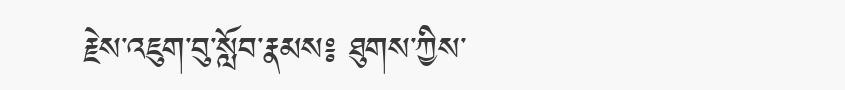རྗེས་འཇུག་བུ་སློབ་རྣམས༔ ཐུགས་ཀྱིས་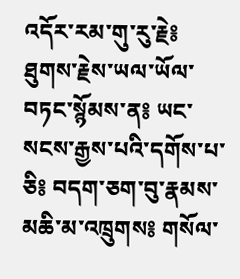འདོར་རམ་གུ་རུ་རྗེ༔ ཐུགས་རྗེས་ཡལ་ཡོལ་བཏང་སྙོམས་ན༔ ཡང་སངས་རྒྱས་པའི་དགོས་པ་ཅི༔ བདག་ཅག་བུ་རྣམས་མཆི་མ་འཁྲུགས༔ གསོལ་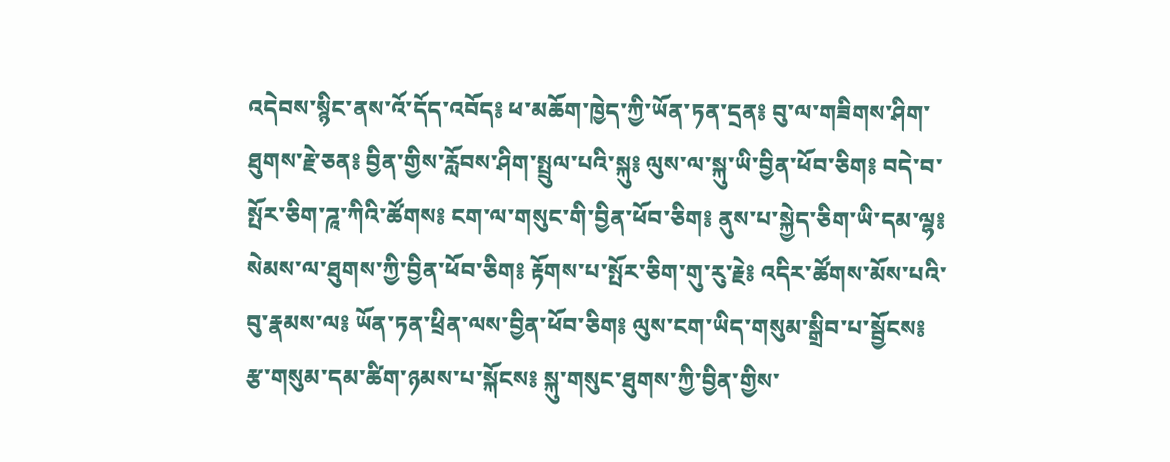འདེབས་སྙིང་ནས་འོ་དོད་འབོད༔ ཕ་མཆོག་ཁྱེད་ཀྱི་ཡོན་ཏན་དྲན༔ བུ་ལ་གཟིགས་ཤིག་ཐུགས་རྗེ་ཅན༔ བྱིན་གྱིས་རློབས་ཤིག་སྤྲུལ་པའི་སྐུ༔ ལུས་ལ་སྐུ་ཡི་བྱིན་ཕོབ་ཅིག༔ བདེ་བ་སྤོར་ཅིག་ཌཱ་ཀིའི་ཚོགས༔ ངག་ལ་གསུང་གི་བྱིན་ཕོབ་ཅིག༔ ནུས་པ་སྐྱེད་ཅིག་ཡི་དམ་ལྷ༔ སེམས་ལ་ཐུགས་ཀྱི་བྱིན་ཕོབ་ཅིག༔ རྟོགས་པ་སྤོར་ཅིག་གུ་རུ་རྗེ༔ འདིར་ཚོགས་མོས་པའི་བུ་རྣམས་ལ༔ ཡོན་ཏན་ཕྲིན་ལས་བྱིན་ཕོབ་ཅིག༔ ལུས་ངག་ཡིད་གསུམ་སྒྲིབ་པ་སྦྱོངས༔ རྩ་གསུམ་དམ་ཚིག་ཉམས་པ་སྐོངས༔ སྐུ་གསུང་ཐུགས་ཀྱི་བྱིན་གྱིས་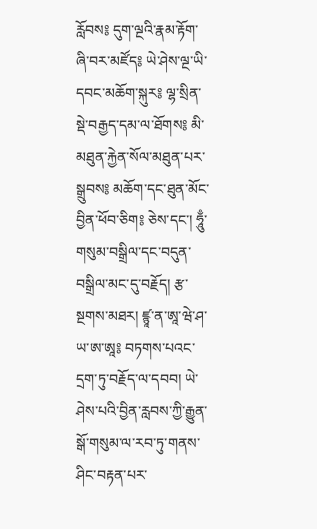རློབས༔ དུག་ལྔའི་རྣམ་རྟོག་ཞི་བར་མཛོད༔ ཡེ་ཤེས་ལྔ་ཡི་དབང་མཆོག་སྐུར༔ ལྷ་སྲིན་སྡེ་བརྒྱད་དམ་ལ་ཐོགས༔ མི་མཐུན་རྐྱེན་སོལ་མཐུན་པར་སྒྲུབས༔ མཆོག་དང་ཐུན་མོང་བྱིན་ཕོབ་ཅིག༔ ཅེས་དང་། ཧཱུྃ་གསུམ་བསྒྲིལ་དང་བདུན་བསྒྲིལ་མང་དུ་བརྗོད། རྩ་སྔགས་མཐར། ཛྙཱ་ན་ཨཱ་ཝེ་ཤ་ཡ་ཨ་ཨཱ༔ བཏགས་པའང་དྲག་ཏུ་བརྗོད་ལ་དབབ། ཡེ་ཤེས་པའི་བྱིན་རླབས་ཀྱི་རྒྱུན་སྒོ་གསུམ་ལ་རབ་ཏུ་གནས་ཤིང་བརྟན་པར་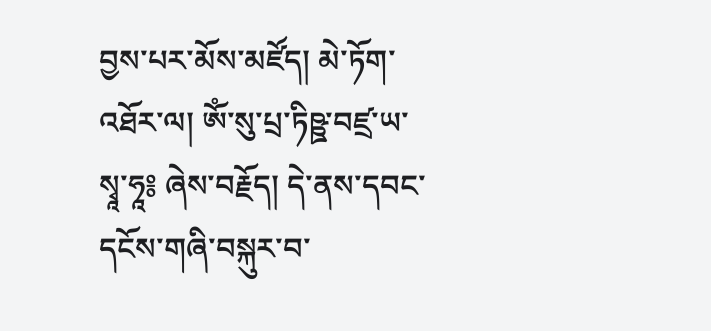བྱས་པར་མོས་མཛོད། མེ་ཏོག་འཐོར་ལ། ཨོཾ་སུ་པྲ་ཏིཥྛ་བཛྲ་ཡ་སྭཱ་ཧཱ༔ ཞེས་བརྗོད། དེ་ནས་དབང་དངོས་གཞི་བསྐུར་བ་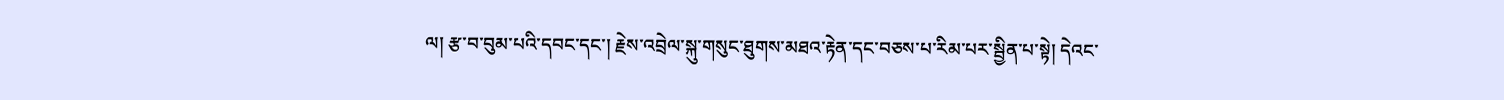ལ། རྩ་བ་བུམ་པའི་དབང་དང་། རྗེས་འབྲེལ་སྐུ་གསུང་ཐུགས་མཐའ་རྟེན་དང་བཅས་པ་རིམ་པར་སྦྱིན་པ་སྟེ། དེའང་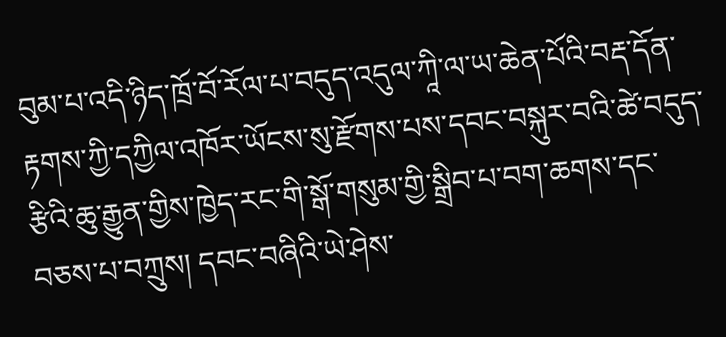བུམ་པ་འདི་ཉིད་ཁྲོ་བོ་རོལ་པ་བདུད་འདུལ་ཀཱི་ལ་ཡ་ཆེན་པོའི་བརྡ་དོན་རྟགས་ཀྱི་དཀྱིལ་འཁོར་ཡོངས་སུ་རྫོགས་པས་དབང་བསྐུར་བའི་ཚེ་བདུད་རྩིའི་ཆུ་རྒྱུན་གྱིས་ཁྱེད་རང་གི་སྒོ་གསུམ་གྱི་སྒྲིབ་པ་བག་ཆགས་དང་བཅས་པ་བཀྲུས། དབང་བཞིའི་ཡེ་ཤེས་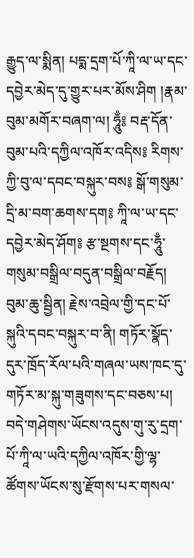རྒྱུད་ལ་སྨིན། པདྨ་དྲག་པོ་ཀཱི་ལ་ཡ་དང་དབྱེར་མེད་དུ་གྱུར་པར་མོས་ཤིག །རྣམ་བུམ་མགོར་བཞག་ལ། ཧཱུྃ༔ བརྡ་དོན་བུམ་པའི་དཀྱིལ་འཁོར་འདིས༔ རིགས་ཀྱི་བུ་ལ་དབང་བསྐུར་བས༔ སྒོ་གསུམ་དྲི་མ་བག་ཆགས་དག༔ ཀཱི་ལ་ཡ་དང་དབྱེར་མེད་ཤོག༔ རྩ་སྔགས་དང་ཧཱུྃ་གསུམ་བསྒྲིལ་བདུན་བསྒྲིལ་བརྗོད། བུམ་ཆུ་སྦྱིན། རྗེས་འབྲེལ་གྱི་དང་པོ་སྐུའི་དབང་བསྐུར་བ་ནི། གཏོར་སྣོད་དུར་ཁྲོད་རོལ་པའི་གཞལ་ཡས་ཁང་དུ་གཏོར་མ་སྐུ་གཟུགས་དང་བཅས་པ། བདེ་གཤེགས་ཡོངས་འདུས་གུ་རུ་དྲག་པོ་ཀཱི་ལ་ཡའི་དཀྱིལ་འཁོར་གྱི་ལྷ་ཚོགས་ཡོངས་སུ་རྫོགས་པར་གསལ་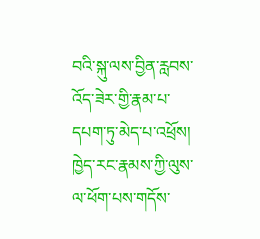བའི་སྐུ་ལས་བྱིན་རླབས་འོད་ཟེར་གྱི་རྣམ་པ་དཔག་ཏུ་མེད་པ་འཕྲོས། ཁྱེད་རང་རྣམས་ཀྱི་ལུས་ལ་ཕོག་པས་གདོས་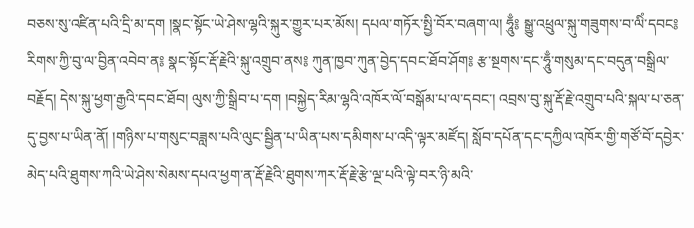བཅས་སུ་འཛིན་པའི་དྲི་མ་དག །སྣང་སྟོང་ཡེ་ཤེས་ལྷའི་སྐུར་གྱུར་པར་མོས། དཔལ་གཏོར་སྤྱི་བོར་བཞག་ལ། ཧཱུྃ༔ སྒྱུ་འཕྲུལ་སྐུ་གཟུགས་བ་ལིཾ་དབང༔ རིགས་ཀྱི་བུ་ལ་བྱིན་འབེབ་ན༔ སྣང་སྟོང་རྡོ་རྗེའི་སྐུ་འགྲུབ་ནས༔ ཀུན་ཁྱབ་ཀུན་བྱེད་དབང་ཐོབ་ཤོག༔ རྩ་སྔགས་དང་ཧཱུྃ་གསུམ་དང་བདུན་བསྒྲིལ་བརྗོད། དེས་སྐུ་ཕྱག་རྒྱའི་དབང་ཐོབ། ལུས་ཀྱི་སྒྲིབ་པ་དག །བསྐྱེད་རིམ་ལྷའི་འཁོར་ལོ་བསྒོམ་པ་ལ་དབང་། འབྲས་བུ་སྐུ་རྡོ་རྗེ་འགྲུབ་པའི་སྐལ་པ་ཅན་དུ་བྱས་པ་ཡིན་ནོ། །གཉིས་པ་གསུང་བཟླས་པའི་ལུང་སྦྱིན་པ་ཡིན་པས་དམིགས་པ་འདི་ལྟར་མཛོད། སློབ་དཔོན་དང་དཀྱིལ་འཁོར་གྱི་གཙོ་བོ་དབྱེར་མེད་པའི་ཐུགས་ཀའི་ཡེ་ཤེས་སེམས་དཔའ་ཕྱག་ན་རྡོ་རྗེའི་ཐུགས་ཀར་རྡོ་རྗེ་རྩེ་ལྔ་པའི་ལྟེ་བར་ཉི་མའི་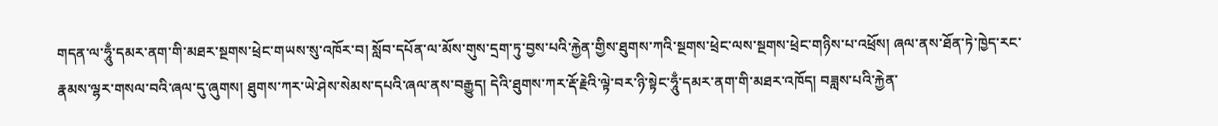གདན་ལ་ཧཱུྃ་དམར་ནག་གི་མཐར་སྔགས་ཕྲེང་གཡས་སུ་འཁོར་བ། སློབ་དཔོན་ལ་མོས་གུས་དྲག་ཏུ་བྱས་པའི་རྐྱེན་གྱིས་ཐུགས་ཀའི་སྔགས་ཕྲེང་ལས་སྔགས་ཕྲེང་གཉིས་པ་འཕྲོས། ཞལ་ནས་ཐོན་ཏེ་ཁྱེད་རང་རྣམས་ལྷར་གསལ་བའི་ཞལ་དུ་ཞུགས། ཐུགས་ཀར་ཡེ་ཤེས་སེམས་དཔའི་ཞལ་ནས་བརྒྱུད། དེའི་ཐུགས་ཀར་རྡོ་རྗེའི་ལྟེ་བར་ཉི་སྟེང་ཧཱུྃ་དམར་ནག་གི་མཐར་འཁོད། བཟླས་པའི་རྐྱེན་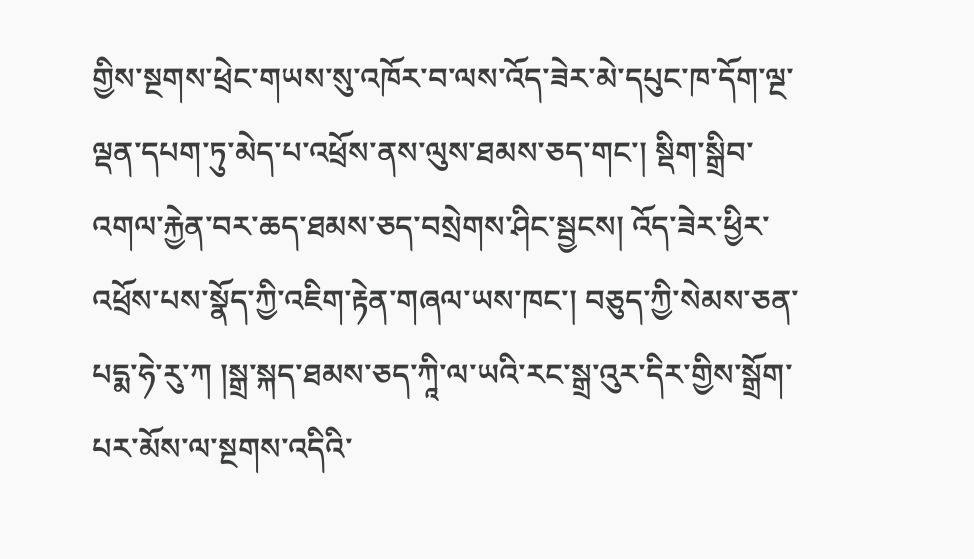གྱིས་སྔགས་ཕྲེང་གཡས་སུ་འཁོར་བ་ལས་འོད་ཟེར་མེ་དཔུང་ཁ་དོག་ལྔ་ལྡན་དཔག་ཏུ་མེད་པ་འཕྲོས་ནས་ལུས་ཐམས་ཅད་གང་། སྡིག་སྒྲིབ་འགལ་རྐྱེན་བར་ཆད་ཐམས་ཅད་བསྲེགས་ཤིང་སྦྱངས། འོད་ཟེར་ཕྱིར་འཕྲོས་པས་སྣོད་ཀྱི་འཇིག་རྟེན་གཞལ་ཡས་ཁང་། བཅུད་ཀྱི་སེམས་ཅན་པདྨ་ཧེ་རུ་ཀ །སྒྲ་སྐད་ཐམས་ཅད་ཀཱི་ལ་ཡའི་རང་སྒྲ་འུར་དིར་གྱིས་སྒྲོག་པར་མོས་ལ་སྔགས་འདིའི་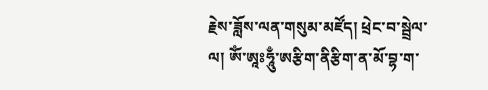རྗེས་ཟློས་ལན་གསུམ་མཛོད། ཕྲེང་བ་སྦྲེལ་ལ། ཨོཾ་ཨཱཿཧཱུྃ་ཨརྩིག་ནིརྩིག་ན་མོ་བྷ་ག་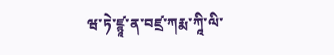ཝ་ཏེ་ཛྙཱ་ན་བཛྲ་ཀརྨ་ཀཱི་ལི་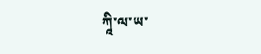ཀཱི་ལ་ཡ་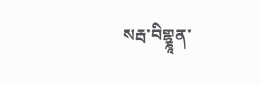སརྦ་བིགྷྣཱན་